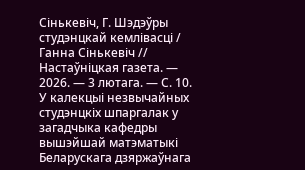Сінькевіч, Г. Шэдэўры студэнцкай кемлівасці / Ганна Сінькевіч // Настаўніцкая газета. — 2026. — 3 лютага. — С. 10.
У калекцыі незвычайных студэнцкіх шпаргалак у загадчыка кафедры вышэйшай матэматыкі Беларускага дзяржаўнага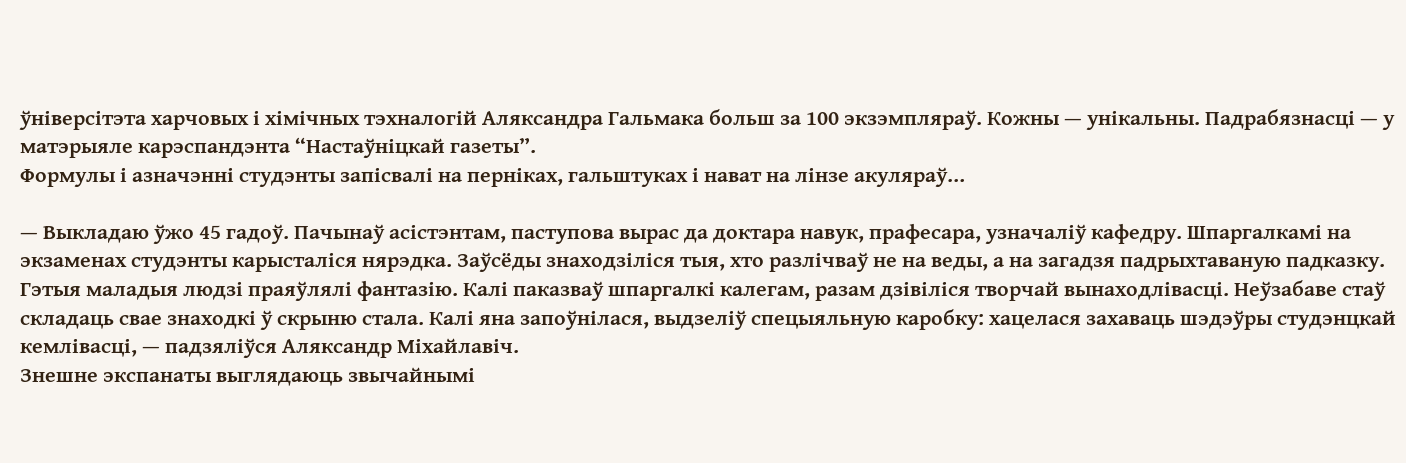ўніверсітэта харчовых і хімічных тэхналогій Аляксандра Гальмака больш за 100 экзэмпляраў. Кожны — унікальны. Падрабязнасці — у матэрыяле карэспандэнта “Настаўніцкай газеты”.
Формулы і азначэнні студэнты запісвалі на перніках, гальштуках і нават на лінзе акуляраў…

— Выкладаю ўжо 45 гадоў. Пачынаў асістэнтам, паступова вырас да доктара навук, прафесара, узначаліў кафедру. Шпаргалкамі на экзаменах студэнты карысталіся нярэдка. Заўсёды знаходзіліся тыя, хто разлічваў не на веды, а на загадзя падрыхтаваную падказку. Гэтыя маладыя людзі праяўлялі фантазію. Калі паказваў шпаргалкі калегам, разам дзівіліся творчай вынаходлівасці. Неўзабаве стаў складаць свае знаходкі ў скрыню стала. Калі яна запоўнілася, выдзеліў спецыяльную каробку: хацелася захаваць шэдэўры студэнцкай кемлівасці, — падзяліўся Аляксандр Міхайлавіч.
Знешне экспанаты выглядаюць звычайнымі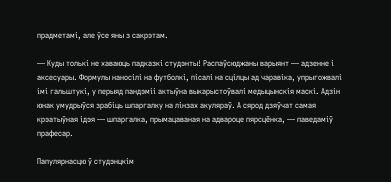прадметамі, але ўсе яны з сакрэтам.

— Куды толькі не хаваюць падказкі студэнты! Распаўсюджаны варыянт — адзенне і аксесуары. Формулы наносілі на футболкі, пісалі на сцілцы ад чаравіка, упрыгожвалі імі гальштукі, у перыяд пандэміі актыўна выкарыстоўвалі медыцынскія маскі. Адзін юнак умудрыўся зрабіць шпаргалку на лінзах акуляраў. А сярод дзяўчат самая крэатыўная ідэя — шпаргалка, прымацаваная на адвароце пярсцёнка, — паведаміў прафесар.

Папулярнасцю ў студэнцкім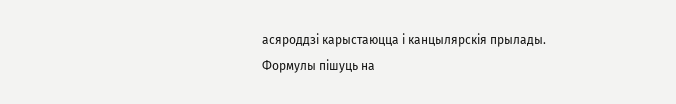асяроддзі карыстаюцца і канцылярскія прылады. Формулы пішуць на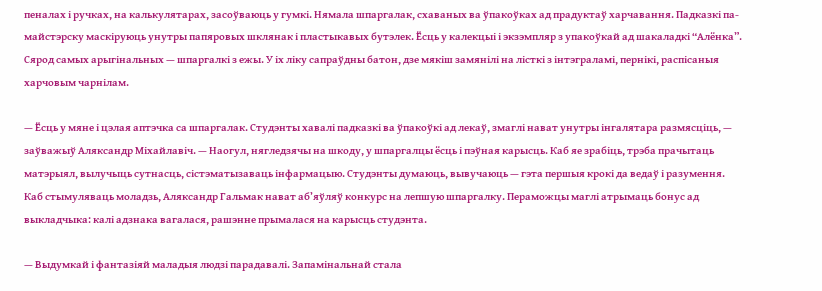пеналах і ручках, на калькулятарах, засоўваюць у гумкі. Нямала шпаргалак, схаваных ва ўпакоўках ад прадуктаў харчавання. Падказкі па-майстэрску маскіруюць унутры папяровых шклянак і пластыкавых бутэлек. Ёсць у калекцыі і экзэмпляр з упакоўкай ад шакаладкі “Алёнка”. Сярод самых арыгінальных — шпаргалкі з ежы. У іх ліку сапраўдны батон, дзе мякіш замянілі на лісткі з інтэграламі, пернікі, распісаныя харчовым чарнілам.

— Ёсць у мяне і цэлая аптэчка са шпаргалак. Студэнты хавалі падказкі ва ўпакоўкі ад лекаў, змаглі нават унутры інгалятара размясціць, — заўважыў Аляксандр Міхайлавіч. — Наогул, нягледзячы на шкоду, у шпаргалцы ёсць і пэўная карысць. Каб яе зрабіць, трэба прачытаць матэрыял, вылучыць сутнасць, сістэматызаваць інфармацыю. Студэнты думаюць, вывучаюць — гэта першыя крокі да ведаў і разумення.
Каб стымуляваць моладзь, Аляксандр Гальмак нават аб’яўляў конкурс на лепшую шпаргалку. Пераможцы маглі атрымаць бонус ад выкладчыка: калі адзнака вагалася, рашэнне прымалася на карысць студэнта.

— Выдумкай і фантазіяй маладыя людзі парадавалі. Запамінальнай стала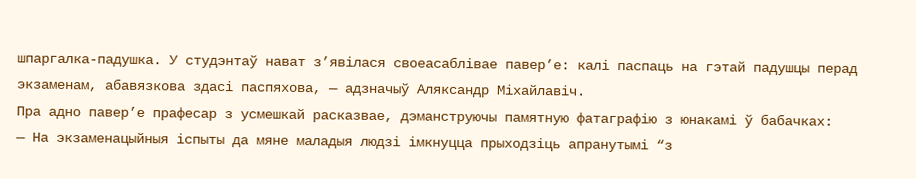шпаргалка-падушка. У студэнтаў нават з’явілася своеасаблівае павер’е: калі паспаць на гэтай падушцы перад экзаменам, абавязкова здасі паспяхова, — адзначыў Аляксандр Міхайлавіч.
Пра адно павер’е прафесар з усмешкай расказвае, дэманструючы памятную фатаграфію з юнакамі ў бабачках:
— На экзаменацыйныя іспыты да мяне маладыя людзі імкнуцца прыходзіць апранутымі “з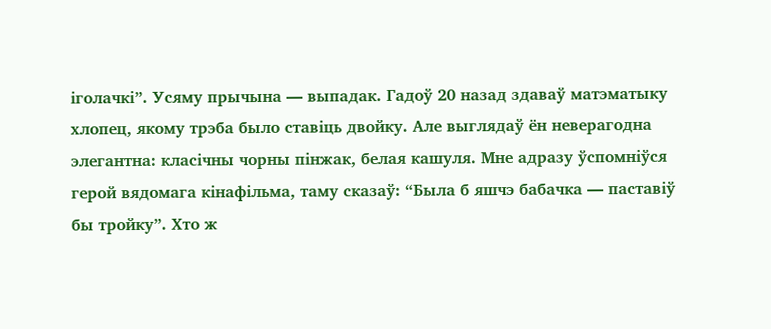іголачкі”. Усяму прычына — выпадак. Гадоў 20 назад здаваў матэматыку хлопец, якому трэба было ставіць двойку. Але выглядаў ён неверагодна элегантна: класічны чорны пінжак, белая кашуля. Мне адразу ўспомніўся герой вядомага кінафільма, таму сказаў: “Была б яшчэ бабачка — паставіў бы тройку”. Хто ж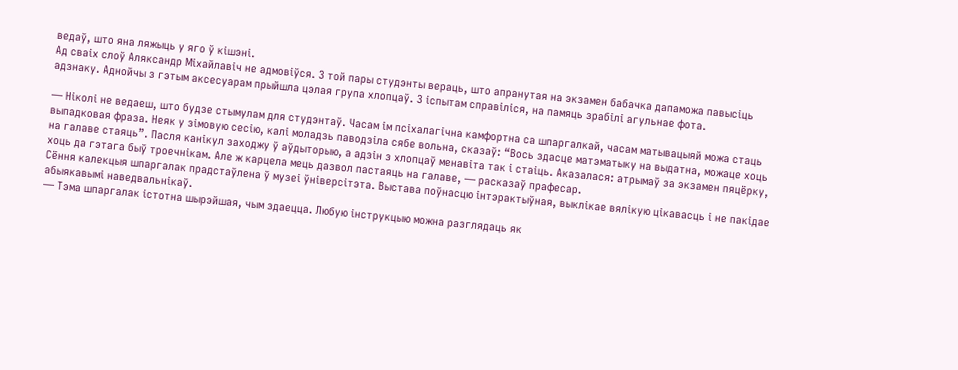ведаў, што яна ляжыць у яго ў кішэні.
Ад сваіх слоў Аляксандр Міхайлавіч не адмовіўся. З той пары студэнты вераць, што апранутая на экзамен бабачка дапаможа павысіць адзнаку. Аднойчы з гэтым аксесуарам прыйшла цэлая група хлопцаў. З іспытам справіліся, на памяць зрабілі агульнае фота.

— Ніколі не ведаеш, што будзе стымулам для студэнтаў. Часам ім псіхалагічна камфортна са шпаргалкай, часам матывацыяй можа стаць выпадковая фраза. Неяк у зімовую сесію, калі моладзь паводзіла сябе вольна, сказаў: “Вось здасце матэматыку на выдатна, можаце хоць на галаве стаяць”. Пасля канікул заходжу ў аўдыторыю, а адзін з хлопцаў менавіта так і стаіць. Аказалася: атрымаў за экзамен пяцёрку, хоць да гэтага быў троечнікам. Але ж карцела мець дазвол пастаяць на галаве, — расказаў прафесар.
Сёння калекцыя шпаргалак прадстаўлена ў музеі ўніверсітэта. Выстава поўнасцю інтэрактыўная, выклікае вялікую цікавасць і не пакідае абыякавымі наведвальнікаў.
— Тэма шпаргалак істотна шырэйшая, чым здаецца. Любую інструкцыю можна разглядаць як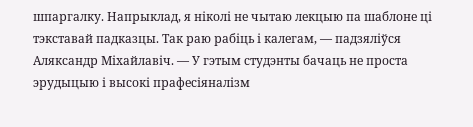шпаргалку. Напрыклад, я ніколі не чытаю лекцыю па шаблоне ці тэкставай падказцы. Так раю рабіць і калегам, — падзяліўся Аляксандр Міхайлавіч. — У гэтым студэнты бачаць не проста эрудыцыю і высокі прафесіяналізм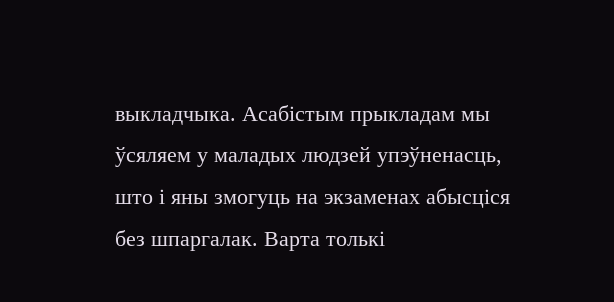выкладчыка. Асабістым прыкладам мы ўсяляем у маладых людзей упэўненасць, што і яны змогуць на экзаменах абысціся без шпаргалак. Варта толькі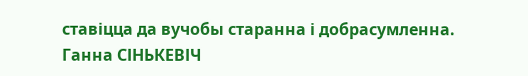ставіцца да вучобы старанна і добрасумленна.
Ганна СІНЬКЕВІЧ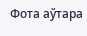Фота аўтара